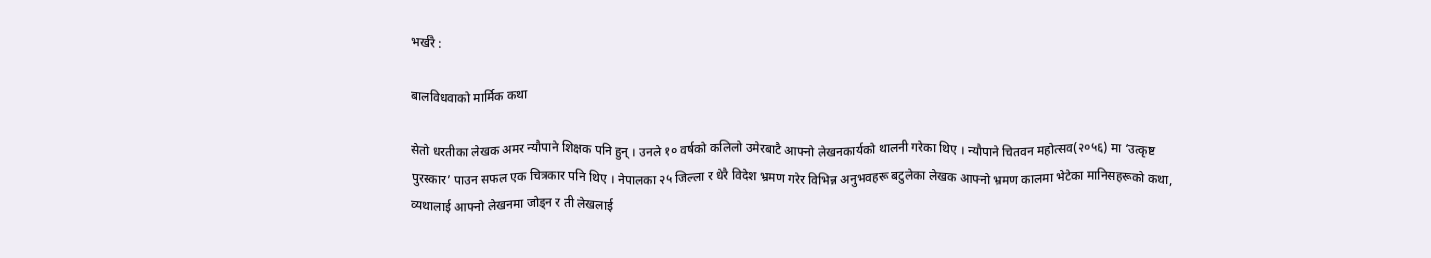भर्खरै :

बालविधवाको मार्मिक कथा

सेतो धरतीका लेखक अमर न्यौपाने शिक्षक पनि हुन् । उनले १० वर्षको कलिलो उमेरबाटै आफ्नो लेखनकार्यको थालनी गरेका थिए । न्यौपाने चितवन महोत्सव(२०५६) मा ‘उत्कृष्ट पुरस्कार’ पाउन सफल एक चित्रकार पनि थिए । नेपालका २५ जिल्ला र धेरै विदेश भ्रमण गरेर विभिन्न अनुभवहरू बटुलेका लेखक आफ्नो भ्रमण कालमा भेटेका मानिसहरूको कथा, व्यथालाई आफ्नो लेखनमा जोड्न र ती लेखलाई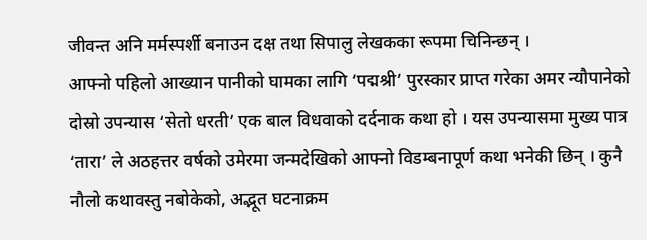जीवन्त अनि मर्मस्पर्शी बनाउन दक्ष तथा सिपालु लेखकका रूपमा चिनिन्छन् ।
आफ्नो पहिलो आख्यान पानीको घामका लागि ‘पद्मश्री’ पुरस्कार प्राप्त गरेका अमर न्यौपानेको दोस्रो उपन्यास ‘सेतो धरती’ एक बाल विधवाको दर्दनाक कथा हो । यस उपन्यासमा मुख्य पात्र ‘तारा’ ले अठहत्तर वर्षको उमेरमा जन्मदेखिको आफ्नो विडम्बनापूर्ण कथा भनेकी छिन् । कुनै नौलो कथावस्तु नबोकेको, अद्भूत घटनाक्रम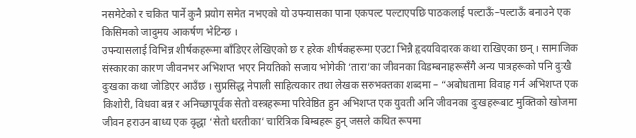नसमेटेको र चकित पार्ने कुनै प्रयोग समेत नभएको यो उपन्यासका पाना एकपल्ट पल्टाएपछि पाठकलाई पल्टाऊँ–पल्टाऊँ बनाउने एक किसिमको जादुमय आकर्षण भेटिन्छ ।
उपन्यासलाई विभिन्न शीर्षकहरूमा बाँडिएर लेखिएको छ र हरेक शीर्षकहरूमा एउटा भिन्नै हृदयविदारक कथा राखिएका छन् । सामाजिक संस्कारका कारण जीवनभर अभिशप्त भएर नियतिको सजाय भोगेकी ‘तारा’का जीवनका विडम्बनाहरूसँगै अन्य पात्रहरूको पनि दुःखै दुःखका कथा जोडिएर आउँछ । सुप्रसिद्ध नेपाली साहित्यकार तथा लेखक सरुभक्तका शब्दमा – “अबोधतामा विवाह गर्न अभिशप्त एक किशोरी, विधवा बन्न र अनिच्छापूर्वक सेतो वस्त्रहरूमा परिवेष्ठित हुन अभिशप्त एक युवती अनि जीवनका दुःखहरूबाट मुक्तिको खोजमा जीवन हराउन बाध्य एक वृद्धा ‘सेतो धरतीका’ चारित्रिक बिम्बहरू हुन् जसले कथित रूपमा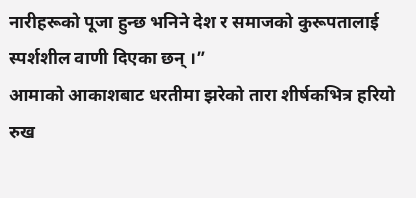नारीहरूको पूजा हुन्छ भनिने देश र समाजको कुरूपतालाई स्पर्शशील वाणी दिएका छन् ।”
आमाको आकाशबाट धरतीमा झरेको तारा शीर्षकभित्र हरियो रुख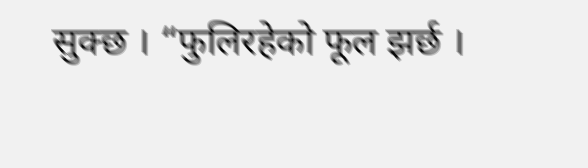सुक्छ । “फुलिरहेको फूल झर्छ ।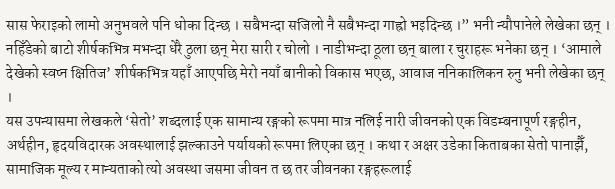सास फेराइको लामो अनुभवले पनि धोका दिन्छ । सबैभन्दा सजिलो नै सबैभन्दा गाह्रो भइदिन्छ ।” भनी न्यौपानेले लेखेका छन् । नहिँडेको बाटो शीर्षकभित्र मभन्दा धेरै ठुला छन् मेरा सारी र चोलो । नाडीभन्दा ठूला छन् बाला र चुराहरू भनेका छन् । ‘आमाले देखेको स्वप्न क्षितिज’ शीर्षकभित्र यहाँ आएपछि मेरो नयाँ बानीको विकास भएछ, आवाज ननिकालिकन रुनु भनी लेखेका छन् ।
यस उपन्यासमा लेखकले ‘सेतो’ शब्दलाई एक सामान्य रङ्गको रूपमा मात्र नलिई नारी जीवनको एक विडम्बनापूर्ण रङ्गहीन, अर्थहीन, हृदयविदारक अवस्थालाई झल्काउने पर्यायको रूपमा लिएका छन् । कथा र अक्षर उडेका किताबका सेतो पानाझैँ, सामाजिक मूल्य र मान्यताको त्यो अवस्था जसमा जीवन त छ तर जीवनका रङ्गहरूलाई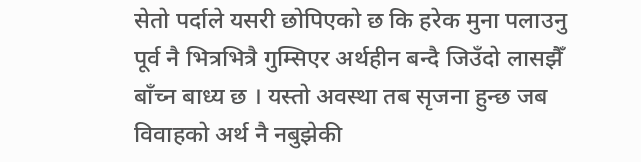सेतो पर्दाले यसरी छोपिएको छ कि हरेक मुना पलाउनु पूर्व नै भित्रभित्रै गुम्सिएर अर्थहीन बन्दै जिउँदो लासझैँ बाँच्न बाध्य छ । यस्तो अवस्था तब सृजना हुन्छ जब विवाहको अर्थ नै नबुझेकी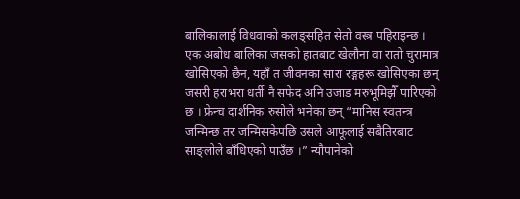बालिकालाई विधवाको कलङ्सहित सेतो वस्त्र पहिराइन्छ ।
एक अबोध बालिका जसको हातबाट खेलौना वा रातो चुरामात्र खोसिएको छैन, यहाँ त जीवनका सारा रङ्गहरू खोसिएका छन् जसरी हराभरा धर्ती नै सफेद अनि उजाड मरुभूमिझैँ पारिएको छ । फ्रेन्च दार्शनिक रुसोले भनेका छन् “मानिस स्वतन्त्र जन्मिन्छ तर जन्मिसकेपछि उसले आफूलाई सबैतिरबाट साङ्लोले बाँधिएको पाउँछ ।” न्यौपानेको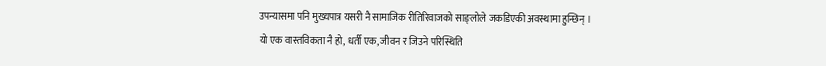उपन्यासमा पनि मुख्यपात्र यसरी नै सामाजिक रीतिरिवाजको साङ्लोले जकडिएकी अवस्थामा हुन्छिन् ।
यो एक वास्तविकता नै हो, धर्ती एक, जीवन र जिउने परिस्थिति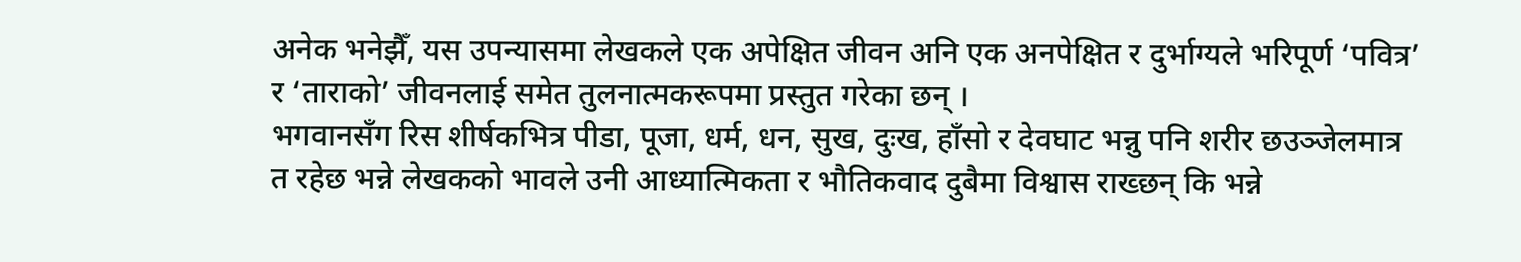अनेक भनेझैँ, यस उपन्यासमा लेखकले एक अपेक्षित जीवन अनि एक अनपेक्षित र दुर्भाग्यले भरिपूर्ण ‘पवित्र’ र ‘ताराको’ जीवनलाई समेत तुलनात्मकरूपमा प्रस्तुत गरेका छन् ।
भगवानसँग रिस शीर्षकभित्र पीडा, पूजा, धर्म, धन, सुख, दुःख, हाँसो र देवघाट भन्नु पनि शरीर छउञ्जेलमात्र त रहेछ भन्ने लेखकको भावले उनी आध्यात्मिकता र भौतिकवाद दुबैमा विश्वास राख्छन् कि भन्ने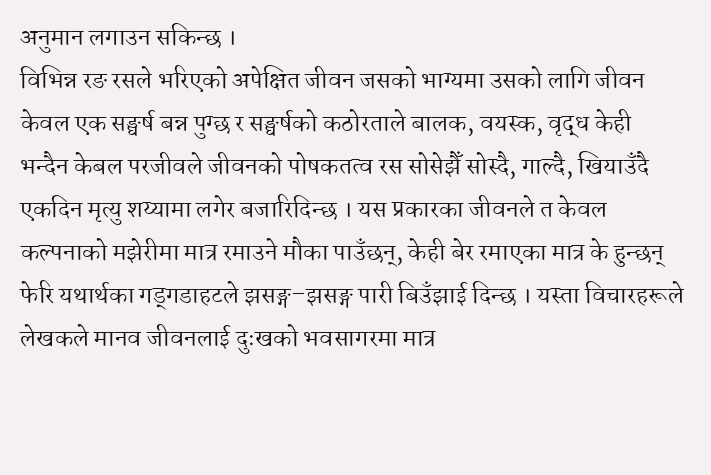अनुमान लगाउन सकिन्छ ।
विभिन्न रङ रसले भरिएको अपेक्षित जीवन जसको भाग्यमा उसको लागि जीवन केवल एक सङ्घर्ष बन्न पुग्छ र सङ्घर्षको कठोरताले बालक, वयस्क, वृद्ध केही भन्दैन केबल परजीवले जीवनको पोषकतत्व रस सोसेझैँ सोस्दै, गाल्दै, खियाउँदै एकदिन मृत्यु शय्यामा लगेर बजारिदिन्छ । यस प्रकारका जीवनले त केवल कल्पनाको मझेरीमा मात्र रमाउने मौका पाउँछन्, केही बेर रमाएका मात्र के हुन्छन् फेरि यथार्थका गड्गडाहटले झसङ्ग–झसङ्ग पारी बिउँझाई दिन्छ । यस्ता विचारहरूले लेखकले मानव जीवनलाई दुःखको भवसागरमा मात्र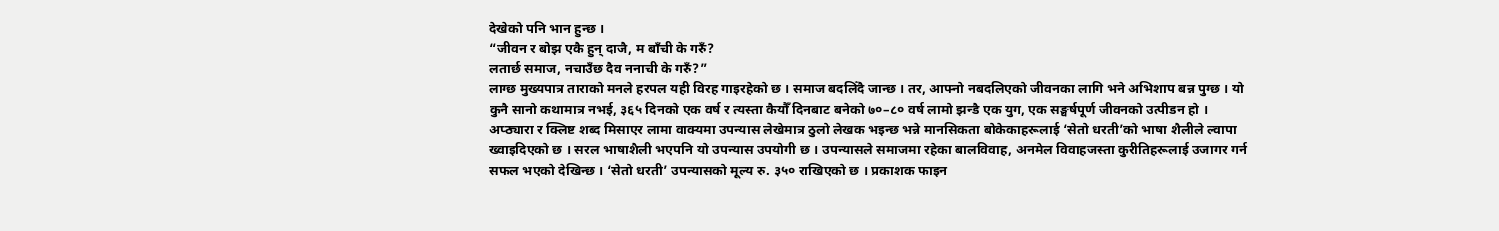देखेको पनि भान हुन्छ ।
“जीवन र बोझ एकै हुन् दाजै, म बाँची के गरुँ?
लतार्छ समाज, नचाउँछ दैव ननाची के गरुँ?”
लाग्छ मुख्यपात्र ताराको मनले हरपल यही विरह गाइरहेको छ । समाज बदलिँदै जान्छ । तर, आफ्नो नबदलिएको जीवनका लागि भने अभिशाप बन्न पुग्छ । यो कुनै सानो कथामात्र नभई, ३६५ दिनको एक वर्ष र त्यस्ता कैयौँ दिनबाट बनेको ७०–८० वर्ष लामो झन्डै एक युग, एक सङ्घर्षपूर्ण जीवनको उत्पीडन हो ।
अप्ठ्यारा र क्लिष्ट शब्द मिसाएर लामा वाक्यमा उपन्यास लेखेमात्र ठुलो लेखक भइन्छ भन्ने मानसिकता बोकेकाहरूलाई ‘सेतो धरती’को भाषा शैलीले ल्वापा ख्वाइदिएको छ । सरल भाषाशैली भएपनि यो उपन्यास उपयोगी छ । उपन्यासले समाजमा रहेका बालविवाह, अनमेल विवाहजस्ता कुरीतिहरूलाई उजागर गर्न सफल भएको देखिन्छ । ‘सेतो धरती’ उपन्यासको मूल्य रु. ३५० राखिएको छ । प्रकाशक फाइन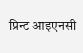प्रिन्ट आइएनसी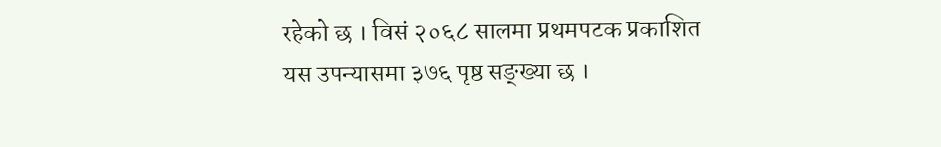रहेको छ । विसं २०६८ सालमा प्रथमपटक प्रकाशित यस उपन्यासमा ३७६ पृष्ठ सङ्ख्या छ ।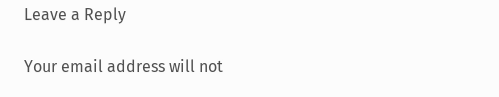Leave a Reply

Your email address will not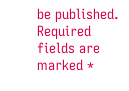be published. Required fields are marked *